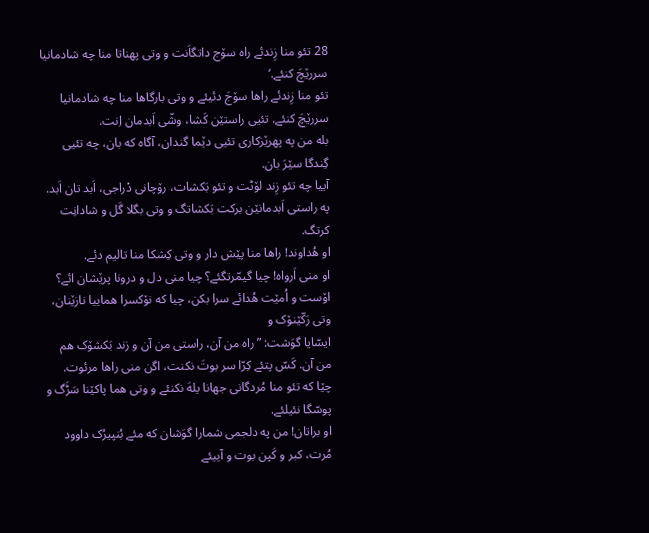28 تئو منا زِندئے راه سۆج داتگاَنت و وتی پهناتا منا چه شادمانیا سررێچَ کنئے.‘
تئو منا زِندئے راها سۆجَ دئیئے و وتی بارگاها منا چه شادمانیا سررێچَ کنئے. تئیی راستێن کَشا، وشّی اَبدمان اِنت.
بله من په پهرێزکاری تئیی دێما گندان، آگاه که بان، چه تئیی گِندگا سێرَ بان.
آییا چه تئو زِند لۆٹت و تئو بَکشات، رۆچانی دْراجی، اَبد تان اَبد.
په راستی اَبدمانێن برکت بَکشاتگ و وتی بگلا گَل و شادانِت کرتگ.
او هُداوند! راها منا پێش دار و وتی کِشکا منا تالیم دئے.
او منی اَرواه! چیا گیمّرتگئے؟ چیا منی دل و درونا پرێشان ائے؟ اۆست و اُمێت هُدائے سرا بکن، چیا که نۆکسرا هماییا نازێنان، وتی رَکّێنۆک و
ایسّایا گوَشت: ”راه من آن، راستی من آن و زند بَکشۆک هم من آن. کَسّ پتئے کِرّا سر بوتَ نکنت، اگن منی راها مرئوت.
چێا که تئو منا مُردگانی جهانا یلهَ نکنئے و وتی هما پاکێنا سَڑَگ و پوسّگا نئیلئے.
او براتان! من په دلجمی شمارا گوَشان که مئے بُنپیرُک داوود مُرت، کبر و کَپن بوت و آییئے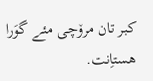کبر تان مرۆچی مئے گوَرا هستاِنت.